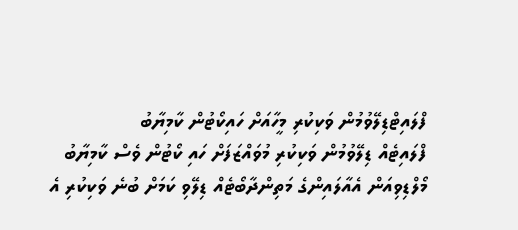ފްލައިޓްޑިލޭވުމުން ވަކިކުރި މީހާއަށް ހައިކޯޓުން ކާމިޔާބު
ފްލައިޓެއް ޑިލޭވުމުން ވަކިކުރި މުވައްޒަފަށް ހައި ކޯޓުން ވެސް ކާމިޔާބު
މޯލްޑިވިއަން އެއާލައިންގެ މަތިންދާބޯޓެއް ޑިލޭވި ކަމަށް ބުނެ ވަކިކުރި އެ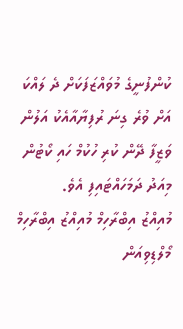ކުންފުނީގެ މުވައްޒަފަކަށް ދެ ލައްކަ އަށް ވުރެ ގިނަ ރުފިޔާއާއެކު އަލުން ވަޒީފާ ދޭން ކުރި ހުކުމް ހައި ކޯޓުން މިއަދު ދަމަހައްޓައިފި އެވެ.
މުއިއްޒު އިބްރާހިމް މުއިއްޒު އިބްރާހިމް
މޯލްޑިވިއަން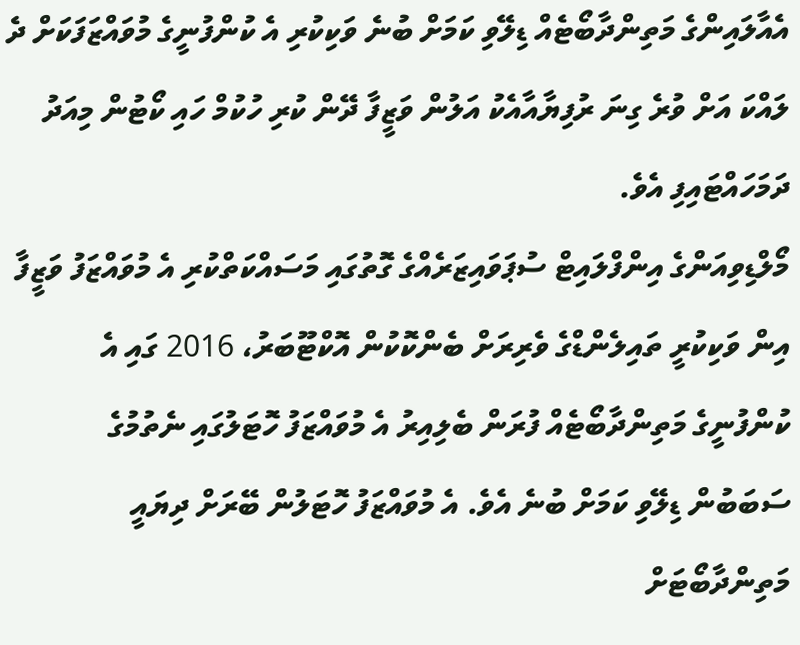އެއާލައިންގެ މަތިންދާބޯޓެއް ޑިލޭވި ކަމަށް ބުނެ ވަކިކުރި އެ ކުންފުނީގެ މުވައްޒަފަކަށް ދެ ލައްކަ އަށް ވުރެ ގިނަ ރުފިޔާއާއެކު އަލުން ވަޒީފާ ދޭން ކުރި ހުކުމް ހައި ކޯޓުން މިއަދު ދަމަހައްޓައިފި އެވެ.
މޯލްޑިވިއަންގެ އިންފްލައިޓް ސުޕަވައިޒަރެއްގެ ގޮތުގައި މަސައްކަތްކުރި އެ މުވައްޒަފު ވަޒީފާ އިން ވަކިކުރީ ތައިލެންޑްގެ ވެރިރަށް ބެންކޮކުން އޮކްޓޫބަރު، 2016 ގައި އެ ކުންފުނީގެ މަތިންދާބޯޓެއް ފުރަން ބެލިއިރު އެ މުވައްޒަފު ހޮޓަލުގައި ނެތުމުގެ ސަބަބުން ޑިލޭވި ކަމަށް ބުނެ އެވެ. އެ މުވައްޒަފު ހޮޓަލުން ބޭރަށް ދިޔައީ މަތިންދާބޯޓަށް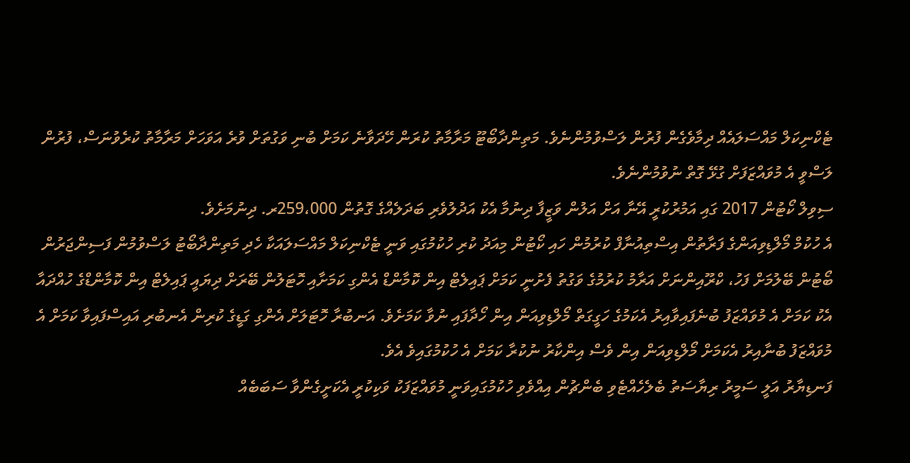ޓެކްނިކަލް މައްސަލައެއް ދިމާވެގެން ފުރުން ލަސްވުމުންނެވެ. މަތިންދާބޯޓޫ މަރާމާތު ކުރަން ހޭދަވާނެ ކަމަށް ބުނި ވަގުތަށް ވުރެ އަވަހަށް މަރާމާތު ކުރެވުނަސް، ފުރުން ލަސްވީ އެ މުވައްޒަފަށް ގުޅޭ ގޮތް ނުވުމުންނެވެ.
ސިވިލް ކޯޓުން 2017 ގައި އަމުރުކުރީ އޭނާ އަށް އަލުން ވަޒީފާ ދިނުމާ އެކު އަދުލުވެރި ބަދަލެއްގެ ގޮތުން 259،000ރ. ދިނުމަށެވެ.
އެ ހުކުމް މޯލްޑިވިއަންގެ ފަރާތުން އިސްތިއުނާފް ކުރުމުން ހައި ކޯޓުން މިއަދު ކުރި ހުކުމުގައި ވަނީ ޓެކްނިކަލް މައްސަލައަކާ ހެދި މަތިންދާބޯޓު ލަސްވުމުން ފަސިންޖަރުން ބޯޓުން ބޭލުމަށް ފަހު، ކްރޫއިންނަށް އަރާމު ކުރުމުގެ ވަގުތު ފެށުނީ ކަމަށް ޕައިލެޓް އިން ކޮމާންޑް އެންގި ކަމަށާއި ހޮޓަލުން ބޭރަށް ދިޔައީ ޕައިލެޓް އިން ކޮމާންޑްގެ ހުއްދައާ އެކު ކަމަށް އެ މުވައްޒަފު ބުނެފައިވާއިރު އެކަމުގެ ހަގީގަތް މޯލްޑިވިއަން އިން ހޯދާފައި ނުވާ ކަމަށެވެ. އަނބުރާ ހޮޓަލަށް އެންގި ގަޑީގެ ކުރިން އެނބުރި އައިސްފައިވާ ކަމަށް އެ މުވައްޒަފު ބުނާއިރު އެކަމަށް މޯލްޑިވިއަން އިން ވެސް އިންކާރު ނުކުރާ ކަމަށް އެ ހުކުމުގައިވެ އެވެ.
ފަނޑިޔާރު އަލީ ސަމީރު ރިޔާސަތު ބެލެހެއްޓެވި ބެންޗުން އިއްވެވި ހުކުމުގައިވަނީ މުވައްޒަފަކު ވަކިކުރީ އެކަށީގެންވާ ސަބަބެއް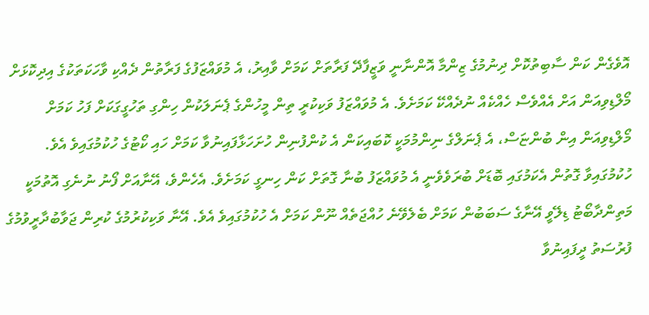އޮވެގެން ކަން ސާބިތުކޮށް ދިނުމުގެ ޒިންމާ އޮންނާނީ ވަޒީފާދޭ ފަރާތަށް ކަމަށް ވާއިރު، އެ މުވައްޒަފުގެ ފަރާތުން ދެއްކި ވާހަކަތަކުގެ އިދިކޮޅަށް މޯލްޑިވިއަން އަށް އެއްވެސް ހެއްކެއް ނުދެއްކޭ ކަމަށެވެ. އެ މުވައްޒަފު ވަކިކުރީ ތިން މީހުންގެ ޕެނަލަކުން ހިންގި ތަހުގީގަކަށް ފަހު ކަމަށް މޯލްޑިވިއަން އިން ބުންޏަސް، އެ ޕެނަލްގެ ނިންމުމަކީ ކޮބައިކަން އެ ކުންފުނިން ހުށަހަޅާފައިނުވާ ކަމަށް ހައި ކޯޓުގެ ހުކުމުގައިވެ އެވެ.
ހުކުމުގައިވާ ގޮތުން އެކަމުގައި ބޮޑަށް ބުރަވެވެނީ އެ މުވައްޒަފު ބުނާ ގޮތަށް ކަން ހިނގީ ކަމަށެވެ. އެހެންވެ، އޭނާއަށް ފޯނު ނުނެގި އޮތުމަކީ މަތިންދާބޯޓު ޑިލޭވީ އޭނާގެ ސަބަބުން ކަމަށް ބެލެވޭނެ ހުއްޖަތެއް ނޫން ކަމަށް އެ ހުކުމުގައިވެ އެވެ. އޭނާ ވަކިކުރުމުގެ ކުރިން ޖަވާބުދާރީވުމުގެ ފުރުސަތު ދީފައިނުވާ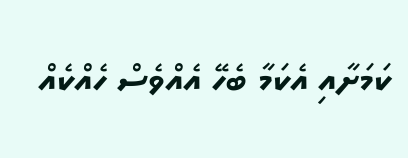ކަމަށާއި އެކަމާ ބެހޭ އެއްވެސް ހެއްކެއް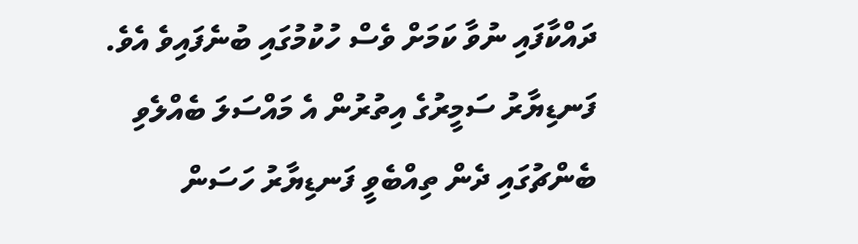ދައްކާފައި ނުވާ ކަމަށް ވެސް ހުކުމުގައި ބުނެފައިވެ އެވެ.
ފަނޑިޔާރު ސަމީރުގެ އިތުރުން އެ މައްސަލަ ބެއްލެވި ބެންޗުގައި ދެން ތިއްބެވީ ފަނޑިޔާރު ހަސަން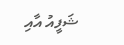ޝަފީއު އާއި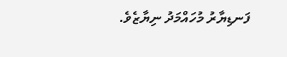ފަނޑިޔާރު މުހައްމަދު ނިޔާޒެވެ.